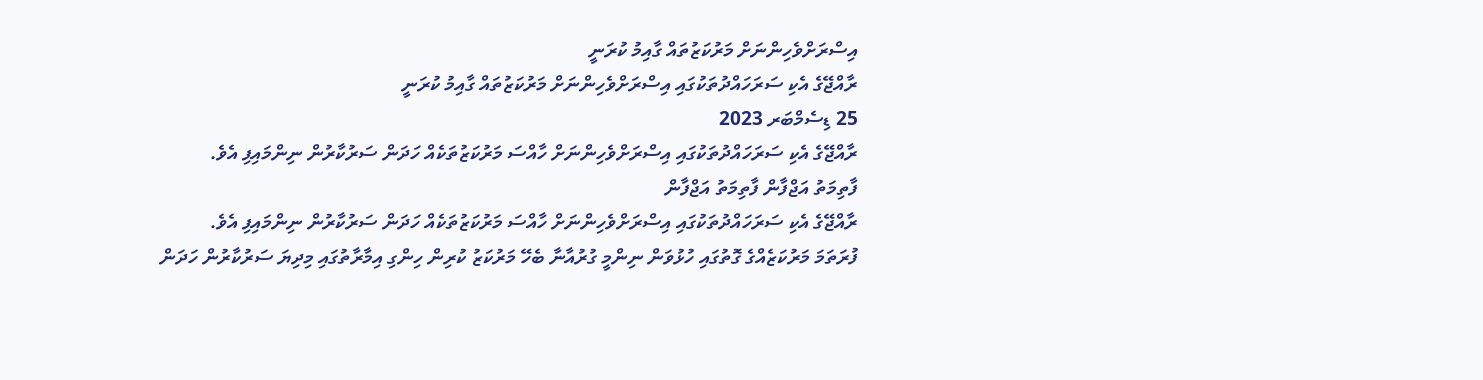އިސްރަށްވެހިންނަށް މަރުކަޒުތައް ގާއިމު ކުރަނީ
ރާއްޖޭގެ އެކި ސަރަހައްދުތަކުގައި އިސްރަށްވެހިންނަށް މަރުކަޒުތައް ގާއިމު ކުރަނީ
25 ޑިސެމްބަރ 2023
ރާއްޖޭގެ އެކި ސަރަހައްދުތަކުގައި އިސްރަށްވެހިންނަށް ހާއްސަ މަރުކަޒުތަކެއް ހަދަން ސަރުކާރުން ނިންމައިފި އެވެ.
ފާތިމަތު އަޖްފާން ފާތިމަތު އަޖްފާން
ރާއްޖޭގެ އެކި ސަރަހައްދުތަކުގައި އިސްރަށްވެހިންނަށް ހާއްސަ މަރުކަޒުތަކެއް ހަދަން ސަރުކާރުން ނިންމައިފި އެވެ.
ފުރަތަމަ މަރުކަޒެއްގެ ގޮތުގައި ހުޅުވަން ނިންމީ ގުރުއާނާ ބެހޭ މަރުކަޒު ކުރިން ހިންގި އިމާރާތުގައި މިދިޔަ ސަރުކާރުން ހަދަން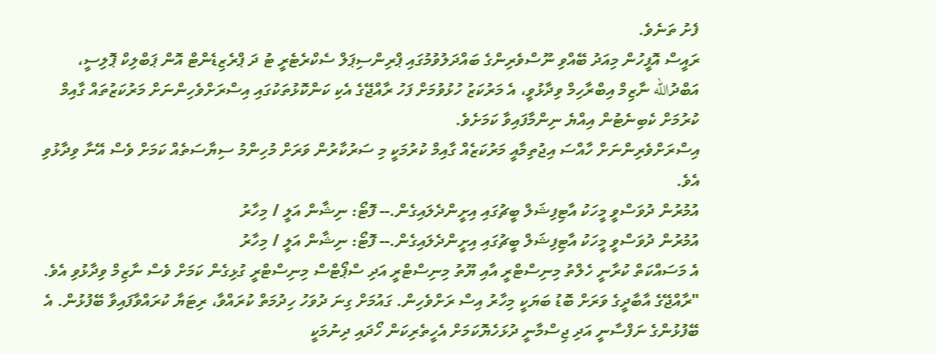ފެށު ތަނެވެ.
ރައީސް އޮފީހުން މިއަދު ބޭއްވި ނޫސްވެރިންގެ ބައްދަލުވުމުގައި ޕްރިންސިޕަލް ސެކްރެޓެރީ ޓު ދަ ޕްރެޒިޑެންޓް އޮން ޕަބްލިކް ޕޮލިސީ، އަބްދުالله ނާޒިމް އިބްރާހިމް ވިދާޅުވީ، އެ މަރުކަޒު ހުޅުވުމަށް ފަހު ރާއްޖޭގެ އެކި ކަންކޮޅުތަކުގައި އިސްރަށްވެހިންނަށް މަރުކަޒުތައް ގާއިމް ކުރުމަށް ކެބިނެޓުން އިއްޔެ ނިންމާފައިވާ ކަމަށެވެ.
އިސްރަށްވެރިންނަށް ހާއްސަ އިޖުތިމާއީ މަރުކަޒެއް ގާއިމް ކުރުމަކީ މި ސަރުކާރުން ވަރަށް މުހިންމު ސިޔާސަތެއް ކަމަށް ވެސް އޭނާ ވިދާޅުވި އެވެ.
އުމުރުން ދުވަސްވީ މީހަކު އާޓިފިޝަލް ބީޗުގައި އިށީންދެލައިގެން.-- ފޮޓޯ: ނިޝާން އަލީ / މިހާރު
އުމުރުން ދުވަސްވީ މީހަކު އާޓިފިޝަލް ބީޗުގައި އިށީންދެލައިގެން.-- ފޮޓޯ: ނިޝާން އަލީ / މިހާރު
އެ މަސައްކަތް ކުރާނީ ހެލްތު މިނިސްޓްރީ އާއި ޔޫތު މިނިސްޓްރީ އަދި ސްޕޯޓްސް މިނިސްޓްރީ ގުޅިގެން ކަމަށް ވެސް ނާޒިމް ވިދާޅުވި އެވެ.
"ރާއްޖޭގެ އާބާދީގެ ވަރަށް ބޮޑު ބަޔަކީ މިހާރު އިސް ރަށްވެހިން. ގައުމަށް ގިނަ ދުވަހު ހިދުމަތް ކުރައްވާ، ރިޓަޔާ ކުރައްވާފައިވާ ބޭފުޅުން. އެ ބޭފުޅުންގެ ނަފްސާނީ އަދި ޖިސްމާނީ ދުޅަހެޔޮކަމަށް އެހީތެރިކަން ހޯދައި ދިނުމަކީ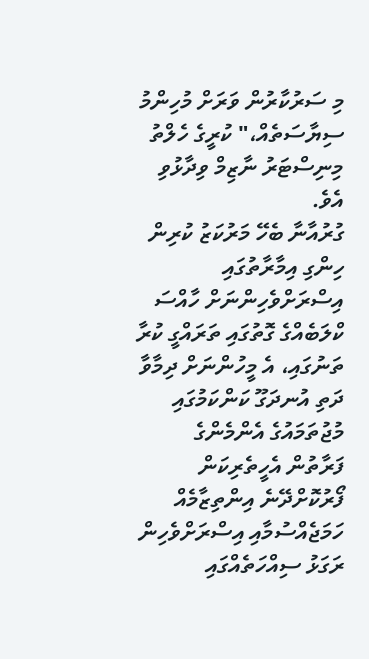މި ސަރުކާރުން ވަރަށް މުހިންމު ސިޔާސަތެއް،" ކުރީގެ ހެލްތު މިނިސްޓަރު ނާޒިމް ވިދާޅުވި އެވެ.
ގުރުއާނާ ބެހޭ މަރުކަޒު ކުރިން ހިންގި އިމާރާތުގައި އިސްރަށްވެހިންނަށް ހާއްސަ ކްލަބެއްގެ ގޮތުގައި ތަރައްގީ ކުރާ ތަނުގައި، އެ މީހުންނަށް ދިމާވާ ދަތި އުނދަގޫ ކަންކަމުގައި މުޖުތަމައުގެ އެންމެންގެ ފަރާތުން އެހީތެރިކަން ފޯރުކޮށްދޭނެ އިންތިޒާމެއް ހަމަޖެއްސުމާއި އިސްރަށްވެހިން ރަގަޅު ސިއްހަތެއްގައި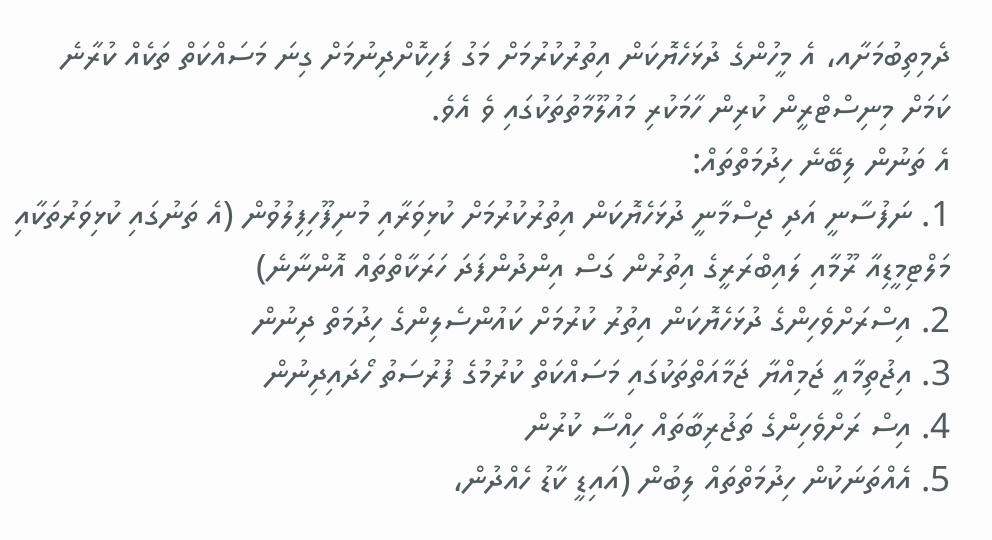ދެމިތިބުމަށާއ، އެ މީހުންގެ ދުޅަހެޔޮކަން އިތުރުކުރުމަށް މަގު ފަހިކޮށްދިނުމަށް ގިނަ މަސައްކަތް ތަކެއް ކުރާނެ ކަމަށް މިނިސްޓްރީން ކުރިން ހާމަކުރި މައުލޫމާތުތަކުގައި ވެ އެވެ.
އެ ތަނުން ލިބޭނެ ހިދުމަތްތައް:
1. ނަފުސާނީ އަދި ޖިސްމާނީ ދުޅަހެޔޮކަން އިތުރުކުރުމަށް ކުޅިވަރާއި މުނިފޫހިފިލުވުން (އެ ތަނުގައި ކުޅިވަރުތަކާއި މަލްޓިމީޑިއާ ރޫމާއި ލައިބްރަރީގެ އިތުރުން ގަސް އިންދުންފަދަ ހަރަކާތްތައް އޮންނާނެ)
2. އިސްރަށްވެހިންގެ ދުޅަހެޔޮކަން އިތުރު ކުރުމަށް ކައުންސެލިންގެ ހިދުމަތް ދިނުން
3. އިޖުތިމާއީ ޖަމިއްޔާ ޖަމާއަތްތަކުގައި މަސައްކަތް ކުރުމުގެ ފުރުސަތު ހޯދައިދިނުން
4. އިސް ރަށްވެހިންގެ ތަޖުރިބާތައް ހިއްސާ ކުރުން
5. އެއްތަނަކުން ހިދުމަތްތައް ލިބުން (އައިޑީ ކާޑު ހެއްދުން،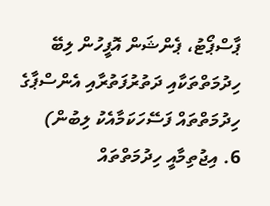ޕާސްޕޯޓު، ޕެންޝަން އޮފީހުން ލިބޭ ހިދުމަތްތަކާއި ދަތުރުފަތުރާއި އެންސްޕާގެ ހިދުމަތްތައް ފަސޭހަކަމާއެކު ލިބުން)
6. އިޖުތިމާއީ ހިދުމަތްތައް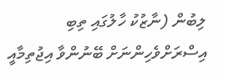ލިބުން (ނާޒުކު ހާލުގައި ތިބި އިސްރަށްވެހިންނަށް ބޭނުންވާ އިޖުތިމާއީ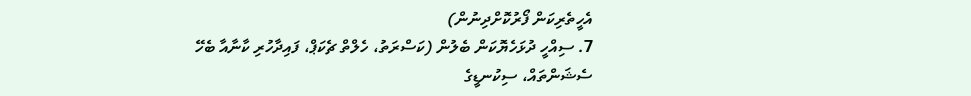އެހީތެރިކަން ފޯރުކޮށްދިނުން)
7. ސިއްހީ ދުޅަހެޔޮކަން ބެލުން (ކަސްރަތު، ހެލްތް ޗެކަޕް، ފައިދާހުރި ކާނާއާ ބެހޭ ސެޝަންތައް، ސިކުނޑީގެ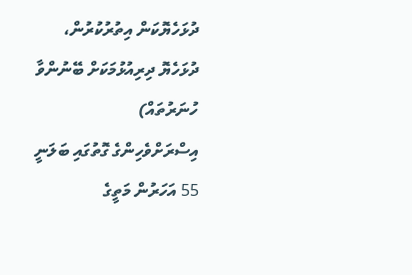ދުޅަހެޔޮކަން އިތުރުކުރުން، ދުޅަހެޔޮ ދިރިއުޅުމަކަށް ބޭނުންވާ ހުނަރުތައް)
އިސްރަށްވެހިންގެ ގޮތުގައި ބަލަނީ 55 އަހަރުން މަތީގެ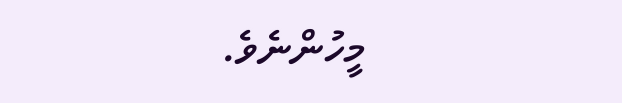މީހުންނެވެ.